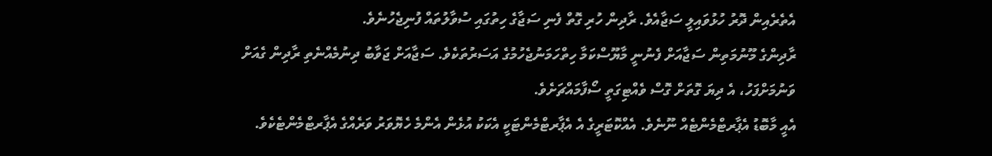އެތެރެއިން ދޮރު ހުޅުވައިލީ ސަޖާއެވެ. ރާދިން ހުރި ގޮތް ފެނި ސަޖާގެ ހިތުގައި ސުވާލުތައް ފުނިޖެހުނެވެ.
ރާދިންގެ މޫނުމަތިން ސަޖާއަށް ފެނުނީ މާޔޫސްކަމާ ހިތްހަމަނުޖެހުމުގެ އަސަރުތަކެވެ. ސަޖާއަށް ޖަވާބު ދިނުމެއްނެތި ރާދިން ގެއަށް ވަނުމަށްފަހު، އެ ދިޔަ ގޮތަށް ގޮސް ވެއްޓިގަތީ ސޯފާމައްޗަށެވެ.
އެއީ މާބޮޑު އެޕާރޓްމެންޓެއް ނޫނެވެ. އެއްކޮޓަރީގެ އެ އެޕާރޓްމެންޓަކީ އެކަކު އުޅެން އެންމެ ހެޔޮވަރު ވަރެއްގެ އެޕާރޓްމެންޓެކެވެ.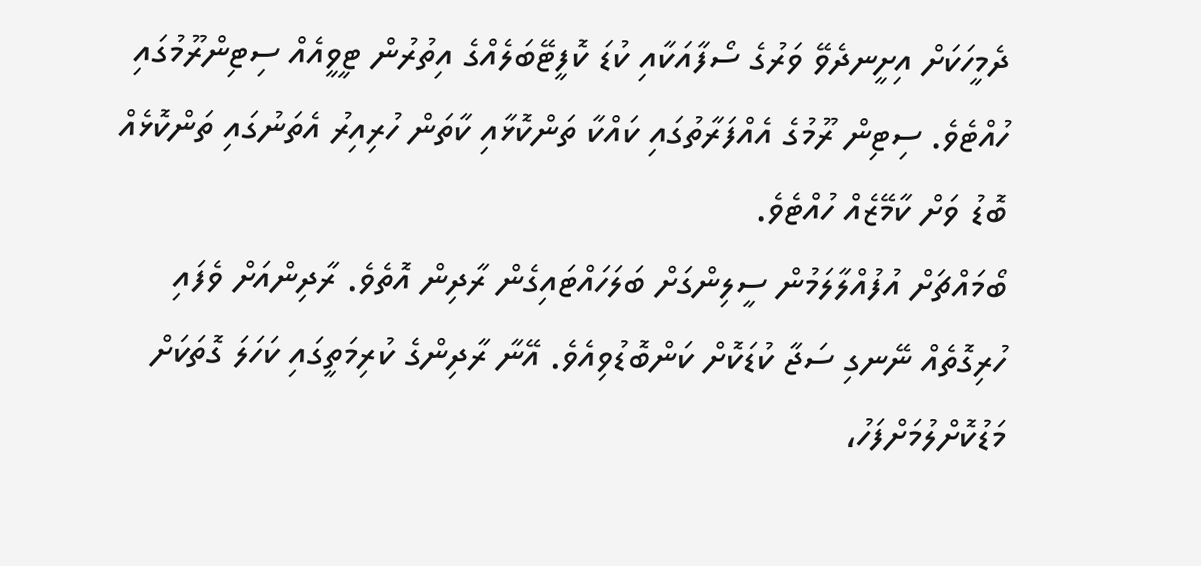ދެމީހަކަށް އިށީނދެވޭ ވަރުގެ ސޯފާއަކާއި ކުޑަ ކޮފީޓޭބަލެއްގެ އިތުރުން ޓީވީއެއް ސިޓިންރޫމުގައި ހުއްޓެވެ. ސިޓިން ރޫމުގެ އެއްފަރާތުގައި ކައްކާ ތަންކޮޅާއި ކާތަން ހުރިއިރު އެތަނުގައި ތަންކޮޅެއް ބޮޑު ވަށް ކާމޭޒެއް ހުއްޓެވެ.
ބޯމައްޗަށް އުފުއްލާލަމުން ސީލިންގަށް ބަލަހައްޓައިގެން ރާދިން އޮތެވެ. ރާދިންއަށް ވެފައި ހުރިގޮތެއް ނޭނގި ސަޖާ ކުޑަކޮށް ކަންބޮޑުވިއެވެ. އޭނާ ރާދިންގެ ކުރިމަތީގައި ކަހަލަ ގޮތަކަށް މަޑުކޮށްލުމަށްފަހު،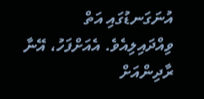އުނަގަނޑުގައި އަތް ވިއްދައިލިއެވެ. އެއަށްފަހު، އޭނާ ރާދިންއަށް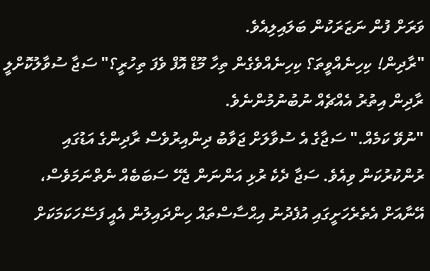ވަރަށް ފުން ނަޒަރަކުން ބަލައިލިއެވެ.
"ރާދިން! ކިހިނެއްވީތަ؟ ކިހިނެއްވެގެން ތިހާ މޫޑް އޮފް ވެފަ ތިހުރީ؟" ސަޖާ ސުވާލުކޮށްލީ ރާދިން އިތުރު އެއްޗެއް ނުބުނުމުންނެވެ.
"ނުވޭ ކަމެއް." ސަޖާގެ އެ ސުވާލަށް ޖަވާބު ދިންއިރުވެސް ރާދިންގެ އަޑުގައި ރުންކުރުކަން ވިއެވެ. ސަޖާ ދެކެ ރުޅި އަންނަން ޖެހޭ ސަބަބެއް ނެތްނަމަވެސް، އޭނާއަށް އެތެރެހަށީގައި އުފެދުނު އިޙްސާސްތައް ހިންދައިލުން އެއީ ފަސޭހަކަމަކަށް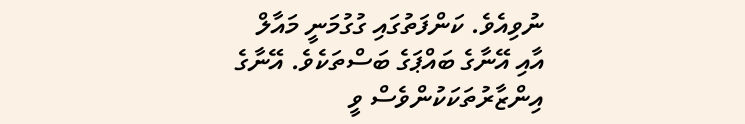ނުވިއެވެ. ކަންފަތުގައި ގުގުމަނީ މައާލް އާއި އޭނާގެ ބައްޕަގެ ބަސްތަކެވެ. އޭނާގެ އިންޒާރުތަކަކުންވެސް ވީ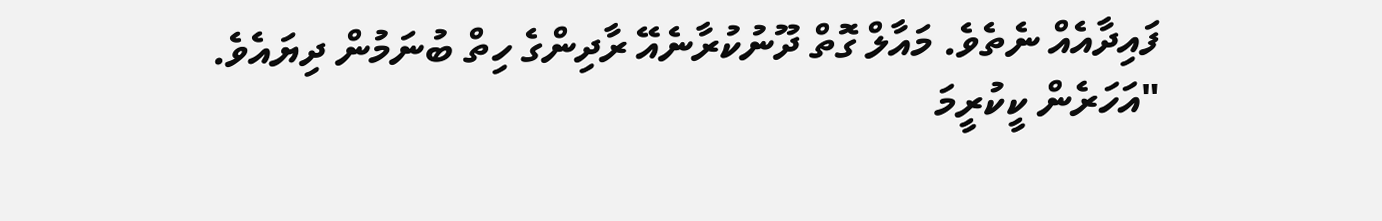ފައިދާއެއް ނެތެވެ. މައާލް ގޮތް ދޫނުކުރާނެއޭ ރާދިންގެ ހިތް ބުނަމުން ދިޔައެވެ.
"އަހަރެން ކީކުރީމަ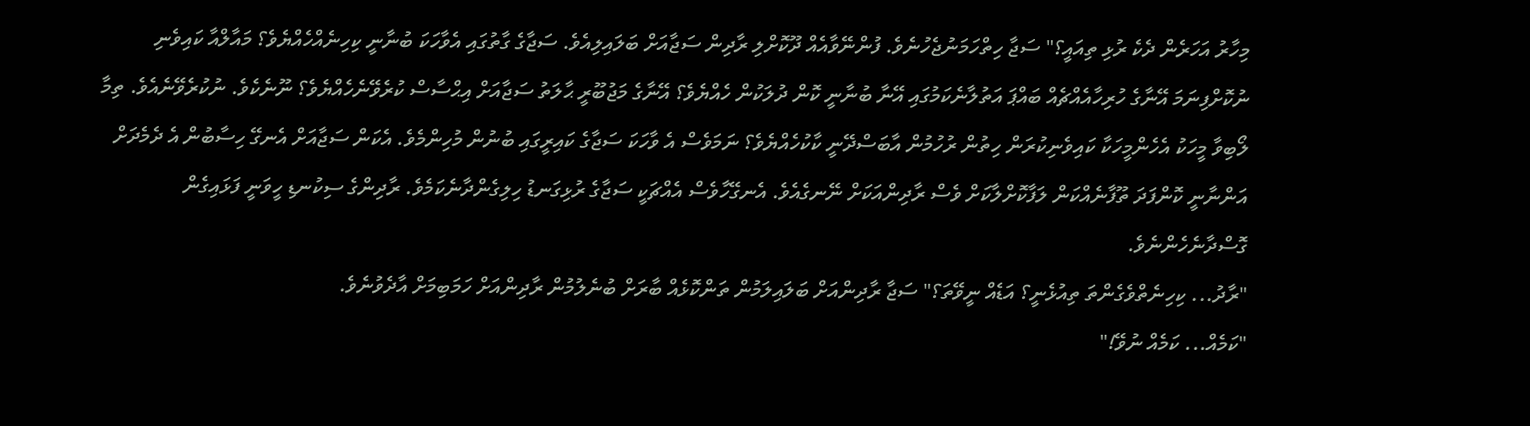މިހާރު އަހަރެން ދެކެ ރުޅި ތިއައީ؟" ސަޖާ ހިތްހަމަނުޖެހުނެވެ. ފުންނޭވާއެއް ދޫކޮށްލި ރާދިން ސަޖާއަށް ބަލައިލިއެވެ. ސަޖާގެ ގާތުގައި އެވާހަކަ ބުނާނީ ކިހިނެއްހެއްޔެވެ؟ މައާލްއާ ކައިވެނި ނުކޮށްފިނަމަ އޭނާގެ ހުރިހާއެއްޗެއް ބައްޕަ އަތުލާނެކަމުގައި އޭނާ ބުނާނީ ކޮން ދުލަކުން ހެއްޔެވެ؟ އޭނާގެ މަޖުބޫރީ ޙާލަތު ސަޖާއަށް އިޙްސާސް ކުރެވޭނެހެއްޔެވެ؟ ނޫނެކެވެ. ނުކުރެވޭނެއެވެ. ތިމާ ލޯބިވާ މީހަކު އެހެންމީހަކާ ކައިވެނިކުރަން ހިތުން ރުހުމުން އާބަސްދޭނީ ކާކުހެއްޔެވެ؟ ނަމަވެސް އެ ވާހަކަ ސަޖާގެ ކައިރީގައި ބުނުން މުހިންމެވެ. އެކަން ސަޖާއަށް އެނގޭ ހިސާބުން އެ ދެމެދަށް އަންނާނީ ކޮންފަދަ ތޫފާނެއްކަން ލަފާކޮށްލާކަށް ވެސް ރާދިންއަކަށް ނޭނގެއެވެ. އެނގޭހާވެސް އެއްޗަކީ ސަޖާގެ ރުޅިގަނޑު ހިލިގެންދާނެކަމެވެ. ރާދިންގެ ސިކުނޑި ހީވަނީ ފަޅައިގެން ގޮސްދާނެހެންނެވެ.
"ރާދު... ކިހިނެތްވެގެންތަ ތިއުޅެނީ؟ އަޑެއް ނީވޭތަ؟" ސަޖާ ރާދިންއަށް ބަލައިލަމުން ތަންކޮޅެއް ބާރަށް ބުނެލުމުން ރާދިންއަށް ހަމަބިމަށް އާދެވުނެވެ.
"ކަމެއް... ކަމެއް ނުވޭ!"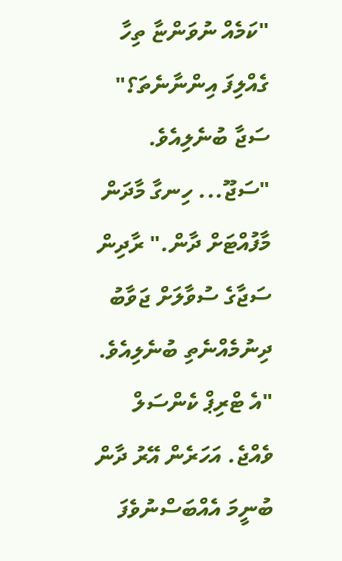"ކަމެއް ނުވަންޏާ ތިހާ ގެއްލިފަ އިންނާނެތަ؟" ސަޖާ ބުނެލިއެވެ.
"ސަޖޫ... ހިނގާ މާދަން މާފުއްޓަށް ދާން." ރާދިން ސަޖާގެ ސުވާލަށް ޖަވާބު ދިނުމެއްނެތި ބުނެލިއެވެ.
"އެ ޓްރިޕް ކެންސަލް ވެއްޖެ. އަހަރެން އޭރު ދާން ބުނީމަ އެއްބަސްނުވެފަ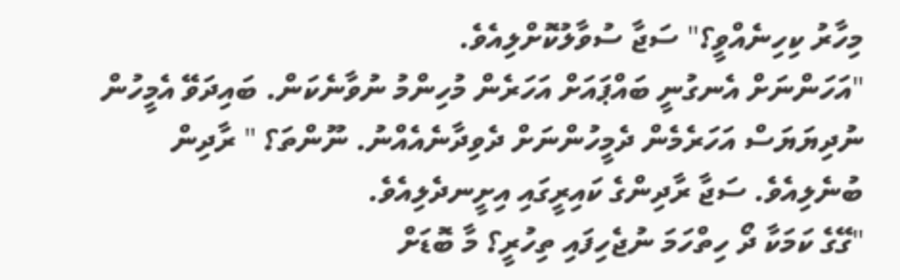މިހާރު ކިހިނެއްވީ؟" ސަޖާ ސުވާލުކޮށްލިއެވެ.
"އަހަންނަށް އެނގުނީ ބައްޕައަށް އަހަރެން މުހިންމު ނުވާނެކަން. ބައިދަވޭ އެމީހުން ނުދިޔަޔަސް އަހަރެމެން ދެމީހުންނަށް ދެވިދާނެއެއްނު. ނޫންތަ؟ " ރާދިން ބުނެލިއެވެ. ސަޖާ ރާދިންގެ ކައިރީގައި އިށީނދެލިއެވެ.
"ގޭގެ ކަމަކާ ދޯ ހިތްހަމަ ނުޖެހިފައި ތިހުރީ؟ މާ ބޮޑަށް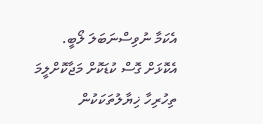އެކަމާ ނުވިސްނަބަލަ ލޯބީ. އެކޮޅަށް ގޮސް ކުޑަކޮށް މަޖާކޮށްލީމަ ތިހުރިހާ ޚިޔާލުތަކަކުން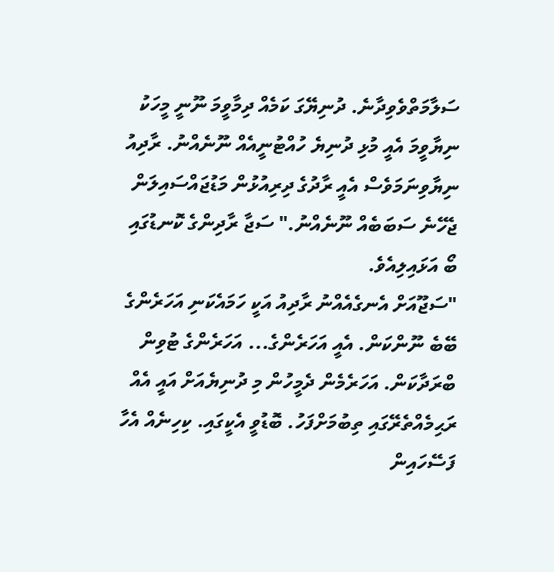ސަލާމަތްވެވިދާނެ. ދުނިޔޭގަ ކަމެއް ދިމާވީމަ ނޫނީ މީހަކު ނިޔާވީމަ އެއީ މުޅި ދުނިޔެ ހުއްޓުނީއެއް ނޫނެއްނު. ރާދިއު ނިޔާވިނަމަވެސް އެއީ ރާދުގެ ދިރިއުޅުން މަޑުޖައްސައިލަން ޖެހޭނެ ސަބަބެއް ނޫނެއްނު." ސަޖާ ރާދިންގެ ކޮނޑުގައި ބޯ އަޅައިލިއެވެ.
"ސަޖޫއަށް އެނގެއެއްނު ރާދިއު އަކީ ހަމައެކަނި އަހަރެންގެ ބޭބެ ނޫންކަން. އެއީ އަހަރެންގެ... އަހަރެންގެ ޓުވިން ބްރަދާކަން. އަހަރެމެން ދެމީހުން މި ދުނިޔެއަށް އައީ އެއް ރަޙިމެއްތެރޭގައި ތިބުމަށްފަހު. ބޮޑުވީ އެކީގައި. ކިހިނެއް އެހާ ފަސޭހައިން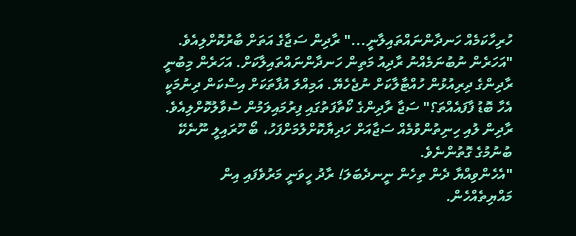ހުރިހާކަމެއް ހަނދާންނައްތައިލާނީ..." ރާދިން ސަޖާގެ އަތަށް ބާރުކޮށްލިއެވެ.
"އަހަރެން ނުބުނަމެއްނު ރާދިއު މަތިން ހަނދާންނައްތައިލާކަށް. އަހަރެން މިބުނީ ރާދިންގެ ދިރިއުޅުން ހުއްޓާލާކަށް ނުޖެހެޔޭ. އަމިއްލަ އުފާތަކަށް އިސްކަން ދިނުމަކީ އެހާ ބޮޑު ފާފައެއްތަ؟" ސަޖާ ރާދިންގެ ކޯތާފަތުގައި ފިރުމައިލަމުން ސުވާލުކޮށްލިއެވެ. ރާދިން ލުއި ހިނިތުންވުމެއް ސަޖާއަށް ހަދިޔާކޮށްލުމަށްފަހު، ބޯ ހޫރައިލީ ނޫނެކޭ ބުނުމުގެ ގޮތުންނެވެ.
"އެހެންވިއްޔާ ދެން ތިހެން ނީނދެބަލަ! ރާދު ހީވަނީ މަރުވެފައި އިން މައްޔިތެއްހެން.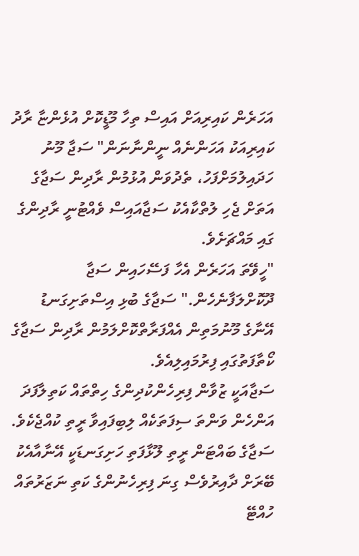އަހަރެން ކައިރިއަށް އައިސް ތިހާ މޫޑީކޮށް އުޅެންޏާ ރާދު ކައިރިއަކު އަހަންނެއް ނީންނާނަން" ސަޖާ މޫނު ހަދައިލުމަށްފަހު، ތެދުވަން އުޅުމުން ރާދިން ސަޖާގެ އަތަށް ޖެހި ލުތްކާއެކު ސަޖާއައިސް ވެއްޓުނީ ރާދިންގެ ގައި މައްޗަށެވެ.
"ހީވޭތަ އަހަރެން އެހާ ފަސޭހައިން ސަޖާ ދޫކޮށްލަފާނެހެން." ސަޖާގެ ބުޅި އިސްތަށިގަނޑު އޭނާގެ މޫނުމަތިން އެއްފަރާތްކޮށްލަމުން ރާދިން ސަޖާގެ ކޯތާފަތުގައި ފިރުމައިލިއެވެ.
ސަޖާއަކީ ޒުވާން ފިރިހެންކުދިންގެ ހިތްތައް ކަތިލާފަދަ އަންހެން ވަންތަ ސިފަތަކެއް ލިބިފައިވާ ރީތި ކުއްޖެކެވެ. ސަޖާގެ ބައްޓަން ރީތި ލޫޅާފަތި ހަށިގަނޑަކީ އޭނާއާއެކު ބޭރަށް ދާއިރުވެސް ގިނަ ފިރިހެނުންގެ ކަތި ނަޒަރުތައް ހުއްޓޭ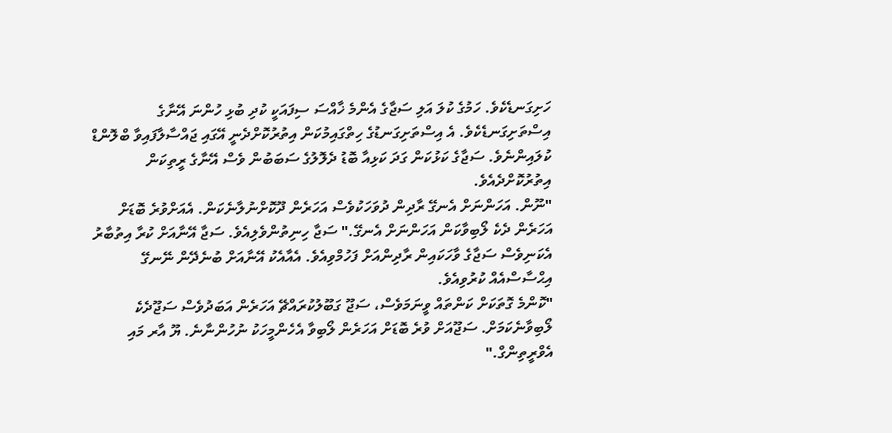ހަށިގަނޑެކެވެ. ހަމުގެ ކުލަ އަލި ސަޖާގެ އެންމެ ޚާއްސަ ސިފައަކީ ކުދި ބުޅި ހުންނަ އޭނާގެ އިސްތަށިގަނޑެކެވެ. އެ އިސްތަށިގަނޑުގެ ހިތްގައިމުކަން އިތުރުކޮށްދެނީ އޭގައި ޖައްސާލާފައިވާ ބްލޮންޑް ކުލައިންނެވެ. ސަޖާގެ ކަޅުކަން ގަދަ ކަޅިއާ ބޮޑު ދެލޮލުގެ ސަބަބުން ވެސް އޭނާގެ ރީތިކަން އިތުރުކޮށްދެއެވެ.
"ނޫން. އަހަންނަށް އެނގޭ ރާދިން ދުވަހަކުވެސް އަހަރެން ދޫކޮށްނުލާނެކަން. އެއަށްވުރެ ބޮޑަށް އަހަރެން ދެކެ ލޯބިވާކަން އަހަންނަށް އެނގޭ." ސަޖާ ހިނިތުންވެލިއެވެ. ސަޖާ އޭނާއަށް ކުރާ އިތުބާރު އެކަނިވެސް ސަޖާގެ ވާހަކައިން ރާދިންއަށް ފަހުމްވިއެވެ. އެއާއެކު އޭނާއަށް ބުނެދޭން ނޭނގޭ އިޙްސާސްއެއް ކުރުވިއެވެ.
"ކޮންމެ ގޮތަކަށް ކަންތައް ވީނަމަވެސް، ސަޖޫ ގަބޫލުކުރައްޗޭ އަހަރެން އަބަދުވެސް ސަޖޫދެކެ ލޯބިވާނެކަމަށް. ސަޖޫއަށް ވުރެ ބޮޑަށް އަހަރެން ލޯބިވާ އެހެންމީހަކު ނުހުންނާނެ. ޔޫ އާރ މައި އެވްރީތިންގް."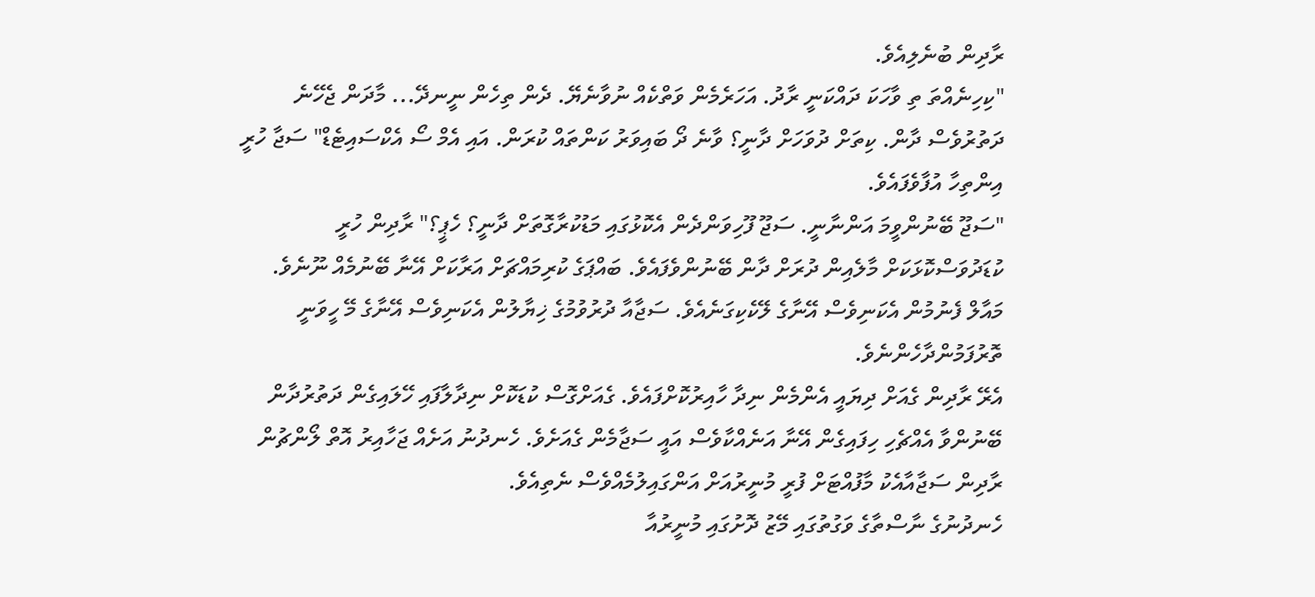ރާދިން ބުނެލިއެވެ.
"ކިހިނެއްތަ ތި ވާހަކަ ދައްކަނީ ރާދު. އަހަރެމެން ވަތްކެއް ނުވާނެޔޭ. ދެން ތިހެން ނީނދޭ... މާދަން ޖެހޭނެ ދަތުރުވެސް ދާން. ކިތަށް ދުވަހަށް ދާނީ؟ ވާނެ ދޯ ބައިވަރު ކަންތައް ކުރަން. އައި އެމް ސޯ އެކްސައިޓެޑް" ސަޖާ ހުރީ އިންތިހާ އުފާވެފައެވެ.
"ސަޖޫ ބޭނުންވީމަ އަންނާނީ. ސަޖޫ ފޫހިވަންދެން އެކޮޅުގައި މަޑުކުރާގޮތަށް ދާނީ؟ ހެޕީ؟" ރާދިން ހުރީ ކުޑަދުވަސްކޮޅަކަށް މާލެއިން ދުރަށް ދާން ބޭނުންވެފައެވެ. ބައްޕަގެ ކުރިމައްޗަށް އަރާކަށް އޭނާ ބޭނުމެއް ނޫނެވެ. މައާލް ފެނުމުން އެކަނިވެސް އޭނާގެ ލޭކެކިގަނެއެވެ. ސަޖާއާ ދުރުވުމުގެ ޚިޔާލުން އެކަނިވެސް އޭނާގެ މޭ ހީވަނީ ތޮރުފަމުންދާހެންނެވެ.
އެރޭ ރާދިން ގެއަށް ދިޔައީ އެންމެން ނިދާ ހާއިރުކޮށްފައެވެ. ގެއަށްގޮސް ކުޑަކޮށް ނިދާލާފައި ހޭލައިގެން ދަތުރުދާން ބޭނުންވާ އެއްޗެހި ހިފައިގެން އޭނާ އަނެއްކާވެސް އައީ ސަޖާމެން ގެއަށެވެ. ހެނދުނު އަށެއް ޖަހާއިރު އޮތް ލޯންޗުން ރާދިން ސަޖާއާއެކު މާފުއްޓަށް ފުރީ މުނީރުއަށް އަންގައިލުމެއްވެސް ނެތިއެވެ.
ހެނދުނުގެ ނާސްތާގެ ވަގުތުގައި މޭޒު ދޮށުގައި މުނީރުއާ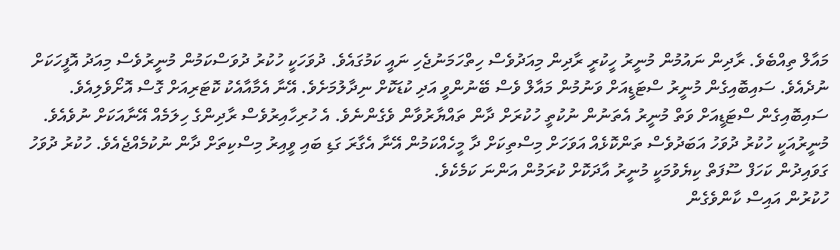މައާލް ތިއްބެވެ. ރާދިން ނައުމުން މުނީރު ހީކުރީ ރާދިން މިއަދުވެސް ހިތްހަމަނުޖެހި ނައީ ކަމުގައެވެ. ދުވަހަކީ ހުކުރު ދުވަސްކަމުން މުނީރުވެސް މިއަދު އޮފީހަކަށް ނުދެއެވެ. ސައިބޮއިގެން މުނީރު ސްޓަޑީއަށް ވަނުމުން މައާލް ވެސް ބޭނުންވީ އަދި ކުޑަކޮށް ނިދާލުމަށެވެ. އޭނާ އެމާއާއެކު ކޮޓަރިއަށް ގޮސް އޮށޯވެލިއެވެ.
ސައިބޮއިގެން ސްޓަޑީއަށް ވަތް މުނީރު އެތަނުން ނުކުތީ ހުކުރަށް ދާން ތައްޔާރުވާން ވެގެންނެވެ. އެ ހުރިހާއިރުވެސް ރާދިންގެ ހިލަމެއް އޭނާއަކަށް ނުވެއެވެ. މުނީރުއަކީ ހުކުރު ދުވަހު އަބަދުވެސް ތަންކޮޅެއް އަވަހަށް މިސްތިކަށް ދާ މީހެއްކަމުން އޭނާ އެގާރަ ގަޑި ބައި ވީއިރު މިސްކިތަށް ދާން ނުކުމެއްޖެއެވެ. ހުކުރު ދުވަހު ގަވައިދުން ކަހަފް ސޫފަތް ކިޔެވުމަކީ މުނީރު އާދަކޮށް ކުރަމުން އަންނަ ކަމެކެވެ.
ހުކުރުން އައިސް ކާންވެގެން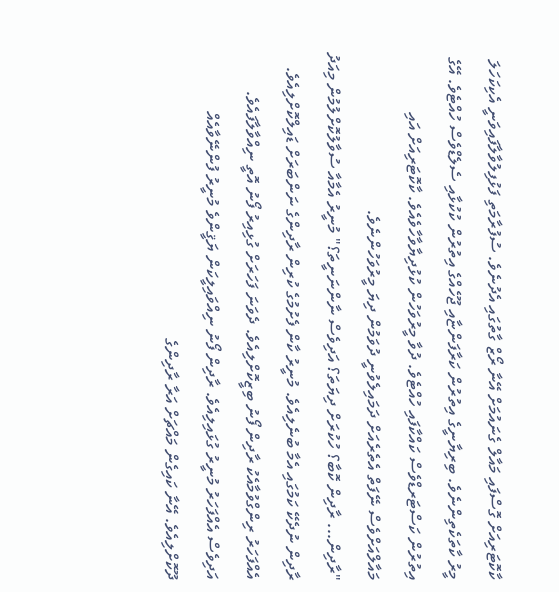ކާކޮޓަރިއަށް ގޮސްފައި މައާލް ގެނައުމަށް އޭނާ ރޯޒް ގާތުގައި އެދުނެވެ. ސުފުރާމަތި ފަޅުފިލުވާލާފައިވަނީ އެކިކަހަލަ މީރު ކާތަކެތިންނެވެ. ބިރިޔާނީގެ އިތުރުން ކަރާފަންޏާއި ޖޫހެއްގެ އިތުރުން ކުކުޅާއި ސެލެޑްވެސް ހުއްޓެވެ. އޭގެ އިތުރުން ކަސްޓަރޑްވެސް ކައްކާފައި ހުއްޓެވެ. ދުވާ މީރުވަހުން ކުޅުދިޔާވާހާވެއެވެ. ކާކޮޓަރިއަށް އައި މައާލްއަށްވެސް ނޭފަތް އެތެރެއަށް ދަމައިލެވުނީ ދުވަމުން ދިޔަ މީރުވަހުންނެވެ.
"ރާދިން... ރާދިން ކޮބާ؟ ހުކުރަށް ދިޔަތަ؟ އަދިވެސް ނާންނަނީތަ؟" މުނީރު އެމާއާ ސުވާލުކޮށްލުމުން މިއަދު ރާދިން ނުދެކޭ ކަމުގައި އެމާ ބުނެލިއެވެ. މުނީރު ކާން ފެށުމުގެ ކުރިން ރާދިންގެ ނަންބަރަށް ޑައިލްކޮށްލިއެވެ. އެއްފަހަރު ރިންގްވުމާއެކު ރާދިން ފޯނު ބިޒީކޮށްލިއެވެ. ދެވަނަ ފަހަރަށް ގުޅިއިރު ފޯނު އޮތީ ނިއްވާލާފައެވެ. އަދިވެސް އެއްފަހަރު މުނީރު ގުޅައިލިއެވެ. ރާދިން ފޯނު ނިއްވައިލީކަން ޔަޤީންވެ މުނީރު ފުންނޭވާއެއް ދޫކޮށްލިއެވެ. އޭނާ ކައިގެން މައްޗަށް އަރާ ރާދިންގެ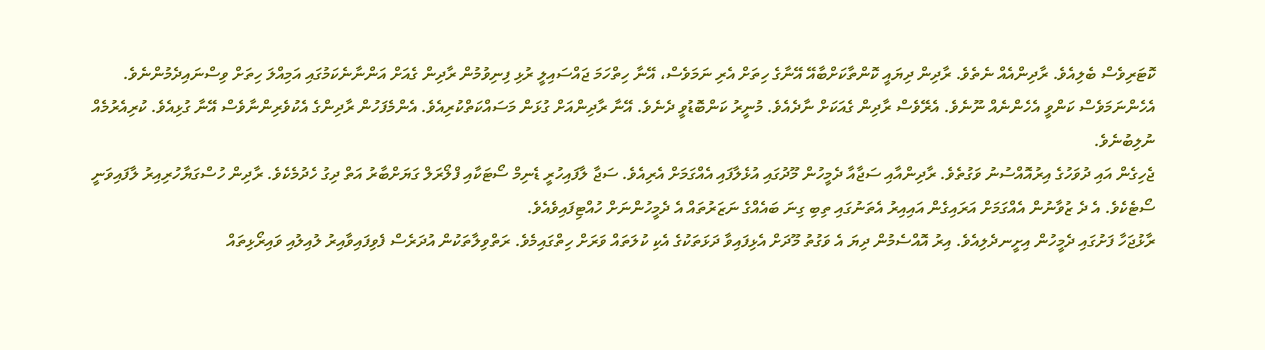ކޮޓަރިވެސް ބެލިއެވެ. ރާދިންއެއް ނެތެވެ. ރާދިން ދިޔައީ ކޮންތާކަށްބާއޭ އޭނާގެ ހިތަށް އެރި ނަމަވެސް، އޭނާ ހިތްހަމަ ޖައްސައިލީ ރުޅި ފިނިވުމުން ރާދިން ގެއަށް އަންނާނެކަމުގައި އަމިއްލަ ހިތަށް ވިސްނައިދެމުންނެވެ.
އެހެންނަމަވެސް ކަންވީ އެހެންނެއް ނޫނެވެ. އެރޭވެސް ރާދިން ގެއަކަށް ނާދެއެވެ. މުނީރު ކަންބޮޑުވީ ދެނެވެ. އޭނާ ރާދިންއަށް ގުޅަން މަސައްކަތްކުރިއެވެ. އެންމެފަހުން ރާދިންގެ އެކުވެރިންނާވެސް އޭނާ ގުޅިއެވެ. ކުރިއެރުމެއް ނުލިބުނެވެ.
ޖެހިގެން އައި ދުވަހުގެ އިރުއޮއްސުނު ވަގުތެވެ. ރާދިންއާއި ސަޖާއާ ދެމީހުން މޫދުގައި އުޅެލާފައި އެއްގަމަށް އެރިއެވެ. ސަޖާ ލާފައިހުރީ ޑެނިމް ސޯޓަކާއި ފްލޯރަލް ގަޔަށްބާރު އަތް ދިގު ހެދުމެކެވެ. ރާދިން ހުސްގަޔާހުރިއިރު ލާފައިވަނީ ސޯޓެކެވެ. އެ ދެ ޒުވާނުން އެއްގަމަށް އަރައިގެން އައިއިރު އެތަނުގައި ތިބި ގިނަ ބައެއްގެ ނަޒަރުތައް އެ ދެމީހުންނަށް ހުއްޓިފައިވެއެވެ.
ރާޅުޖަހާ ފަށުގައި ދެމީހުން އިށީނދެލިއެވެ. އިރު އޮއްސެމުން ދިޔަ އެ ވަގުތު މޫދަށް އެޅިފައިވާ ދަޅަތަކުގެ އެކި ކުލަތައް ވަރަށް ހިތްގައިމެވެ. ރަތްވިލާތަކުން އުދަރެސް ފެވިފައިވާއިރު ލުއިލުއި ވައިރޯޅިތައް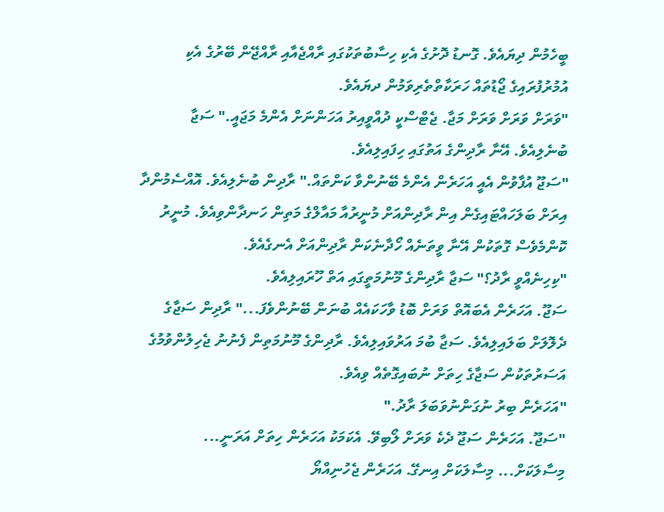ބީހެމުން ދިޔައެވެ. ގޮނޑު ދޮށުގެ އެކި ހިސާބުތަކުގައި ރާއްޖެއާއި ރާއްޖޭން ބޭރުގެ އެކި އުމުރުފުރައިގެ ޖޯޑުތައް ހަރަކާތްތެރިވަމުން ދޔައެވެ.
"ވަރަށް ވަރަށް ވަރަށް މަޖާ. ޖެޓްސްކީ ދުއްވީއިރު އަހަންނަށް އެންމެ މަޖައީ." ސަޖާ ބުނެލިއެވެ. އޭނާ ރާދިންގެ އަތުގައި ހިފައިލިއެވެ.
"ސަޖޫ އުފާވުން އެއީ އަހަރެން އެންމެ ބޭނުންވާ ކަންތައް." ރާދިން ބުނެލިއެވެ. އޮއްސެމުންދާ އިރަށް ބަލަހައްޓައިގެން އިން ރާދިންއަށް މުނީރުއާ މައާލްގެ މަތިން ހަނދާންވިއެވެ. މުނީރު ކޮންމެވެސް ގޮތަކުން އޭނާ ވީތަނެއް ހޯދާނެކަން ރާދިންއަށް އެނގެއެވެ.
"ކިހިނެއްވީ ރާދު؟" ސަޖާ ރާދިންގެ މޫނުމަތީގައި އަތް ހޫރައިލިއެވެ.
ސަޖޫ. އަހަރެން އެބައޮތް ވަރަށް ބޮޑު ވާހަކައެއް ބުނަން ބޭނުންވެފަ..." ރާދިން ސަޖާގެ ދެލޮލަށް ބަލައިލިއެވެ. ސަޖާ ބުމަ އަރުވައިލިއެވެ. ރާދިންގެ މޫނުމަތިން ފެނުނު ޖެހިލުންވުމުގެ އަސަރުތަކުން ސަޖާގެ ހިތަށް ނުބައިގޮތެއް ވިއެވެ.
"އަހަރެން ބިރު ނުގަންނުވަބަލަ ރާދު."
"ސަޖޫ. އަހަރެން ސަޖޫ ދެކެ ވަރަށް ލޯބިވޭ. އެކަމަކު އަހަރެން ހިތަށް އަރަނީ... މިސާލަކަށް... މިސާލަކަށް އިނގޭ. އަހަރެން ޖެހުނިއްޔޯ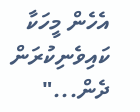އެހެން މީހަކާ ކައިވެނިކުރަން ދެން..."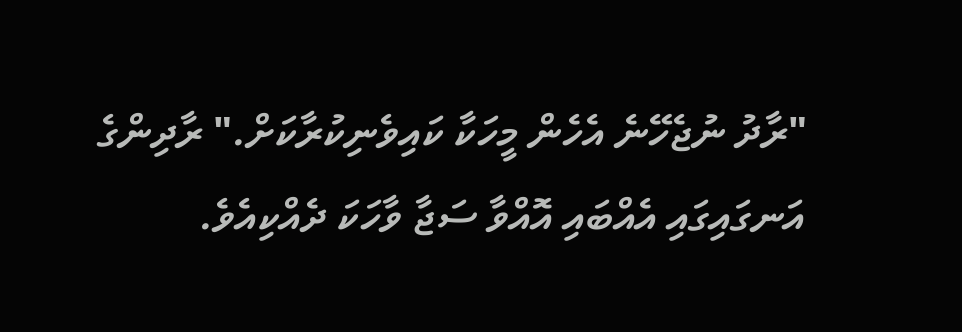"ރާދު ނުޖެހޭނެ އެހެން މީހަކާ ކައިވެނިކުރާކަށް." ރާދިންގެ އަނގައިގައި އެއްބައި އޮއްވާ ސަޖާ ވާހަކަ ދެއްކިއެވެ.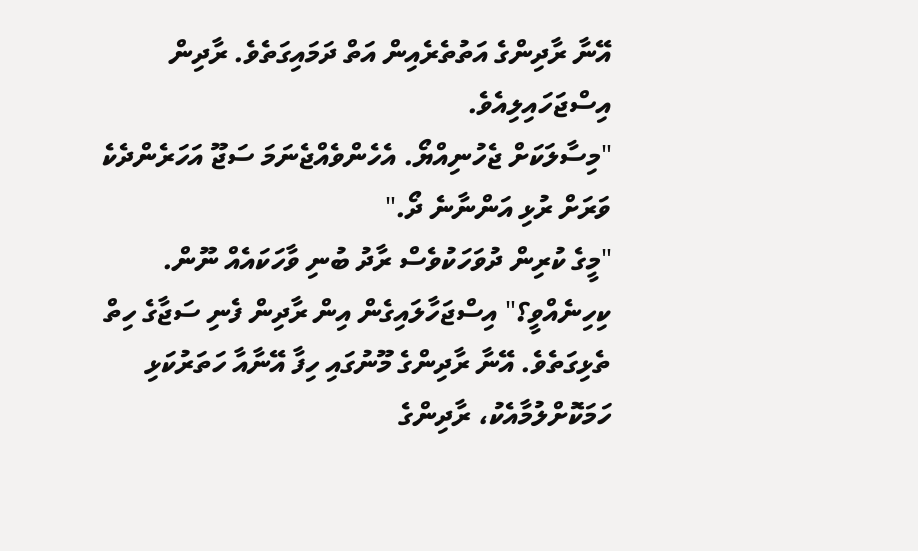އޭނާ ރާދިންގެ އަތުތެރެއިން އަތް ދަމައިގަތެވެ. ރާދިން އިސްޖަހައިލިއެވެ.
"މިސާލަކަށް ޖެހުނިއްޔޯ. އެހެންވެއްޖެނަމަ ސަޖޫ އަހަރެންދެކެ ވަރަށް ރުޅި އަންނާނެ ދޯ."
"މީގެ ކުރިން ދުވަހަކުވެސް ރާދު ބުނި ވާހަކައެއް ނޫން. ކިހިނެއްވީ؟" އިސްޖަހާލައިގެން އިން ރާދިން ފެނި ސަޖާގެ ހިތް ތެޅިގަތެވެ. އޭނާ ރާދިންގެ މޫނުގައި ހިފާ އޭނާއާ ހަތަރުކަޅި ހަމަކޮށްލުމާއެކު، ރާދިންގެ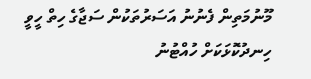މޫނުމަތިން ފެނުނު އަސަރުތަކުން ސަޖާގެ ހިތް ހީވީ ހިނދުކޮޅަކަށް ހުއްޓުނު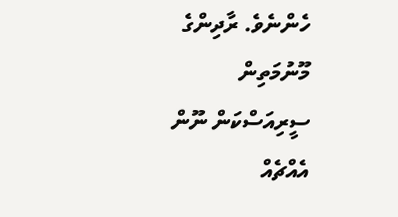ހެންނެވެ. ރާދިންގެ މޫނުމަތިން ސީރިއަސްކަން ނޫން އެއްޗެއް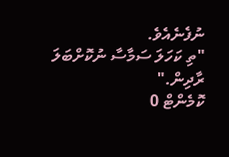ނުފެނެއެވެ.
"ތި ކަހަލަ ސަމާސާ ނުކޮށްބަލަ ރާދިން."
ކޮމެންޓް 0